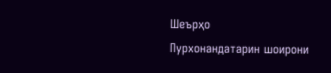Шеърҳо
Пурхонандатарин шоирони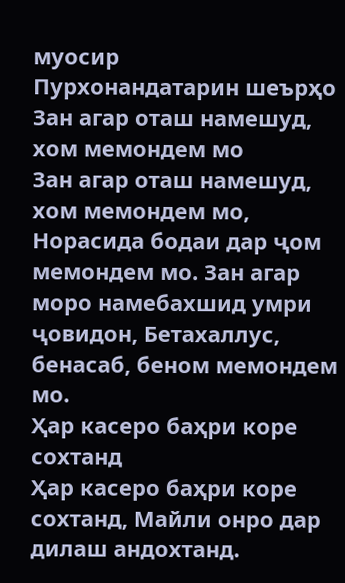муосир
Пурхонандатарин шеърҳо
Зан агар оташ намешуд, хом мемондем мо
Зан агар оташ намешуд, хом мемондем мо, Норасида бодаи дар ҷом мемондем мо. Зан агар моро намебахшид умри ҷовидон, Бетахаллус, бенасаб, беном мемондем мо.
Ҳар касеро баҳри коре сохтанд
Ҳар касеро баҳри коре сохтанд, Майли онро дар дилаш андохтанд.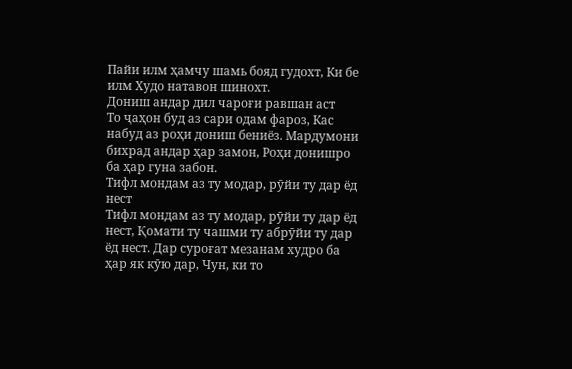Пайи илм ҳамчу шамь бояд гудохт, Ки бе илм Худо натавон шинохт.
Дониш андар дил чароғи равшан аст
То ҷаҳон буд аз сари одам фароз, Кас набуд аз роҳи дониш бениёз. Мардумони бихрад андар ҳар замон, Роҳи донишро ба ҳар гуна забон.
Тифл мондам аз ту модар, рӯйи ту дар ёд нест
Тифл мондам аз ту модар, рӯйи ту дар ёд нест, Қомати ту чашми ту абрӯйи ту дар ёд нест. Дар суроғат мезанам худро ба ҳар як кӯю дар, Чун, ки то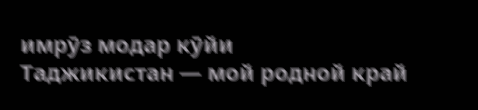имрӯз модар кӯйи
Таджикистан — мой родной край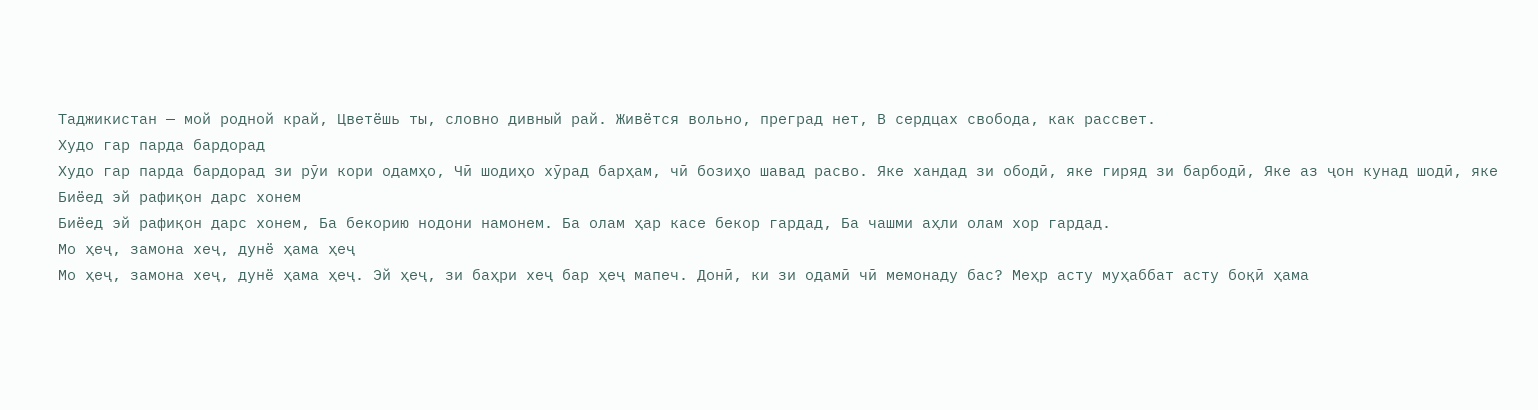Таджикистан — мой родной край, Цветёшь ты, словно дивный рай. Живётся вольно, преград нет, В сердцах свобода, как рассвет.
Худо гар парда бардорад
Худо гар парда бардорад зи рӯи кори одамҳо, Чӣ шодиҳо хӯрад барҳам, чӣ бозиҳо шавад расво. Яке хандад зи ободӣ, яке гиряд зи барбодӣ, Яке аз ҷон кунад шодӣ, яке
Биёед эй рафиқон дарс хонем
Биёед эй рафиқон дарс хонем, Ба бекорию нодони намонем. Ба олам ҳар касе бекор гардад, Ба чашми аҳли олам хор гардад.
Мо ҳеҷ, замона хеҷ, дунё ҳама ҳеҷ
Мо ҳеҷ, замона хеҷ, дунё ҳама ҳеҷ. Эй ҳеҷ, зи баҳри хеҷ бар ҳеҷ мапеч. Донӣ, ки зи одамӣ чӣ мемонаду бас? Меҳр асту муҳаббат асту боқӣ ҳама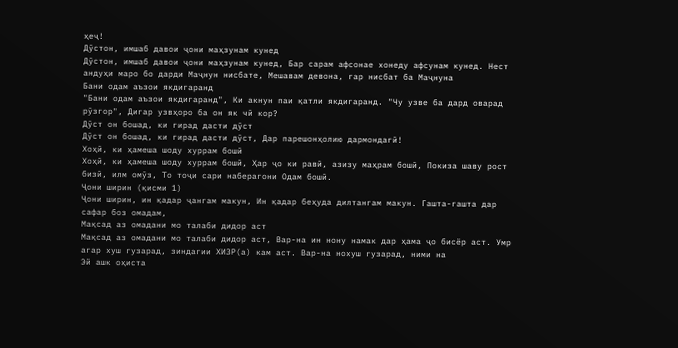ҳеҷ!
Дӯстон, имшаб давои ҷони маҳзунам кунед
Дӯстон, имшаб давои ҷони маҳзунам кунед, Бар сарам афсонае хонеду афсунам кунед. Нест андуҳи маро бо дарди Маҷнун нисбате, Мешавам девона, гар нисбат ба Маҷнуна
Бани одам аъзои якдигаранд
"Бани одам аъзои якдигаранд", Ки акнун паи қатли якдигаранд. "Чу узве ба дард оварад рӯзгор", Дигар узвҳоро ба он як чӣ кор?
Дӯст он бошад, ки гирад дасти дӯст
Дӯст он бошад, ки гирад дасти дӯст, Дар парешонҳолию дармондагӣ!
Хоҳӣ, ки ҳамеша шоду хуррам бошӣ
Хоҳӣ, ки ҳамеша шоду хуррам бошӣ, Ҳар ҷо ки равӣ, азизу маҳрам бошӣ, Покиза шаву рост бизӣ, илм омӯз, То тоҷи сари наберагони Одам бошӣ.
Ҷони ширин (қисми 1)
Ҷони ширин, ин қадар ҷангам макун, Ин қадар беҳуда дилтангам макун. Гашта-гашта дар сафар боз омадам,
Мақсад аз омадани мо талаби дидор аст
Мақсад аз омадани мо талаби дидор аст, Вар-на ин нону намак дар ҳама ҷо бисёр аст. Умр агар хуш гузарад, зиндагии ХИЗР(а) кам аст. Вар-на нохуш гузарад, ними на
Эй ашк оҳиста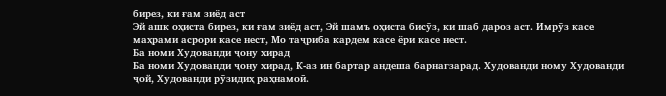бирез, ки ғам зиёд аст
Эй ашк оҳиста бирез, ки ғам зиёд аст, Эй шамъ оҳиста бисӯз, ки шаб дароз аст. Имрӯз касе маҳрами асрори касе нест, Мо таҷриба кардем касе ёри касе нест.
Ба номи Худованди ҷону хирад
Ба номи Худованди ҷону хирад, К-аз ин бартар андеша барнагзарад. Худованди ному Худованди ҷой, Худованди рӯзидиҳ раҳнамоӣ.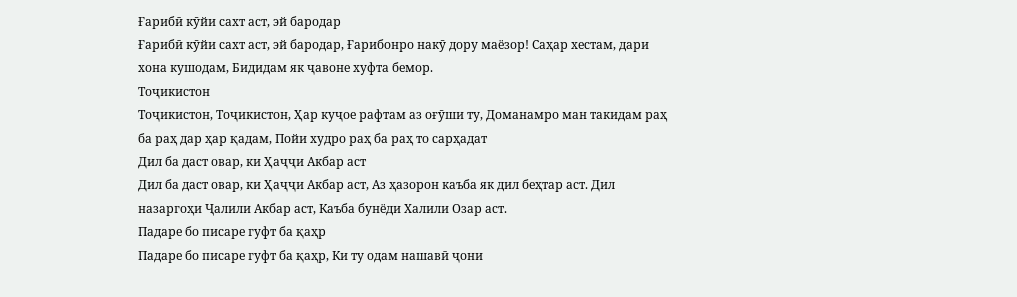Ғарибӣ кӯйи сахт аст, эй бародар
Ғарибӣ кӯйи сахт аст, эй бародар, Ғарибонро накӯ дору маёзор! Саҳар хестам, дари хона кушодам, Бидидам як ҷавоне хуфта бемор.
Тоҷикистон
Тоҷикистон, Тоҷикистон, Ҳар куҷое рафтам аз оғӯши ту, Доманамро ман такидам раҳ ба раҳ дар ҳар қадам, Пойи худро раҳ ба раҳ то сарҳадат
Дил ба даст овар, ки Ҳаҷҷи Акбар аст
Дил ба даст овар, ки Ҳаҷҷи Акбар аст, Аз ҳазорон каъба як дил беҳтар аст. Дил назаргоҳи Ҷалили Акбар аст, Каъба бунёди Халили Озар аст.
Падаре бо писаре гуфт ба қаҳр
Падаре бо писаре гуфт ба қаҳр, Ки ту одам нашавӣ ҷони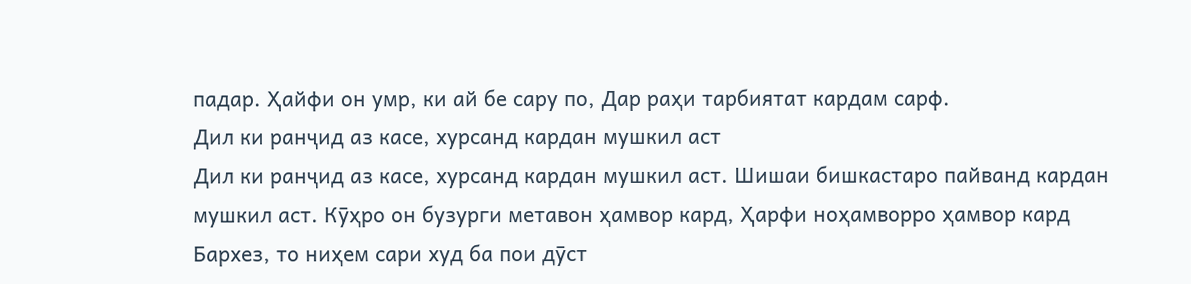падар. Ҳайфи он умр, ки ай бе сару по, Дар раҳи тарбиятат кардам сарф.
Дил ки ранҷид аз касе, хурсанд кардан мушкил аст
Дил ки ранҷид аз касе, хурсанд кардан мушкил аст. Шишаи бишкастаро пайванд кардан мушкил аст. Кӯҳро он бузурги метавон ҳамвор кард, Ҳарфи ноҳамворро ҳамвор кард
Бархез, то ниҳем сари худ ба пои дӯст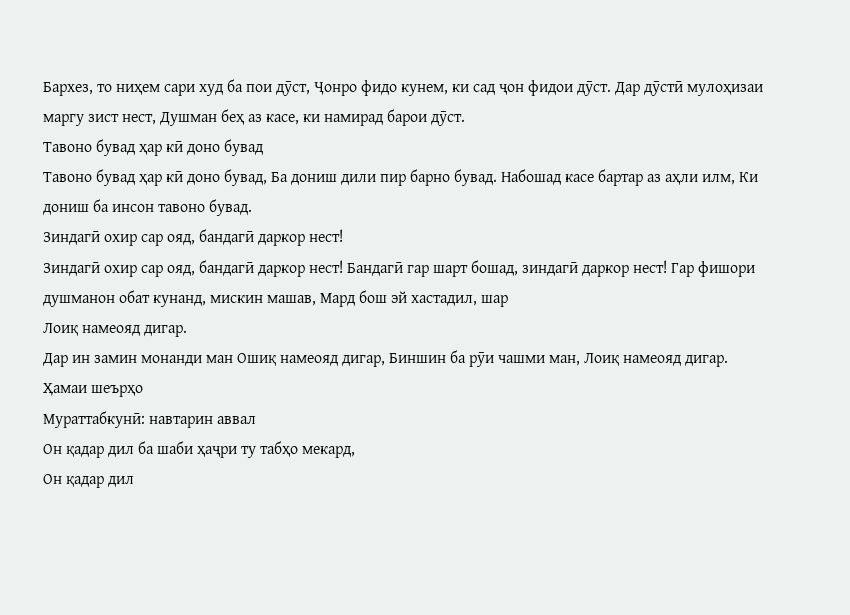Бархез, то ниҳем сари худ ба пои дӯст, Ҷонро фидо кунем, ки сад ҷон фидои дӯст. Дар дӯстӣ мулоҳизаи маргу зист нест, Душман беҳ аз касе, ки намирад барои дӯст.
Тавоно бувад ҳар кӣ доно бувад
Тавоно бувад ҳар кӣ доно бувад, Ба дониш дили пир барно бувад. Набошад касе бартар аз аҳли илм, Ки дониш ба инсон тавоно бувад.
Зиндагӣ охир сар ояд, бандагӣ даркор нест!
Зиндагӣ охир сар ояд, бандагӣ даркор нест! Бандагӣ гар шарт бошад, зиндагӣ даркор нест! Гар фишори душманон обат кунанд, мискин машав, Мард бош эй хастадил, шар
Лоиқ намеояд дигар.
Дар ин замин монанди ман Ошиқ намеояд дигар, Биншин ба рӯи чашми ман, Лоиқ намеояд дигар.
Ҳамаи шеърҳо
Мураттабкунӣ: навтарин аввал
Он қадар дил ба шаби ҳаҷри ту табҳо мекард,
Он қадар дил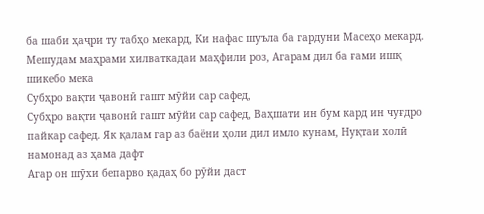ба шаби ҳаҷри ту табҳо мекард, Ки нафас шуъла ба гардуни Масеҳо мекард. Мешудам маҳрами хилваткадаи маҳфили роз, Агарам дил ба ғами ишқ шикебо мека
Субҳро вақти ҷавонӣ гашт мӯйи сар сафед,
Субҳро вақти ҷавонӣ гашт мӯйи сар сафед, Ваҳшати ин бум кард ин чуғдро пайкар сафед. Як қалам гар аз баёни ҳоли дил имло кунам, Нуқтаи холӣ намонад аз ҳама дафт
Агар он шӯхи бепарво қадаҳ бо рӯйи даст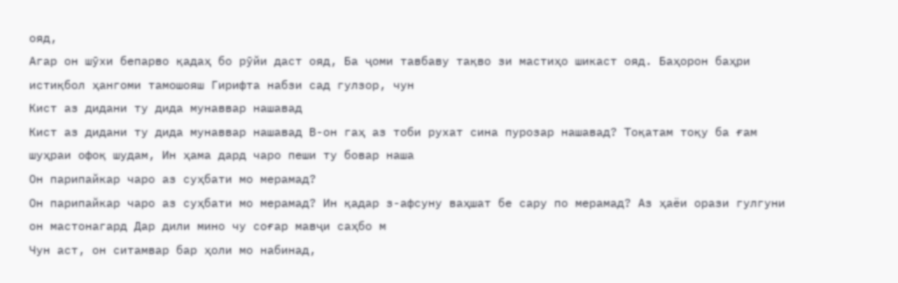ояд,
Агар он шӯхи бепарво қадаҳ бо рӯйи даст ояд, Ба ҷоми тавбаву тақво зи мастиҳо шикаст ояд. Баҳорон баҳри истиқбол ҳангоми тамошояш Гирифта набзи сад гулзор, чун
Кист аз дидани ту дида мунаввар нашавад
Кист аз дидани ту дида мунаввар нашавад В-он гаҳ аз тоби рухат сина пурозар нашавад? Тоқатам тоқу ба ғам шуҳраи офоқ шудам, Ин ҳама дард чаро пеши ту бовар наша
Он парипайкар чаро аз суҳбати мо мерамад?
Он парипайкар чаро аз суҳбати мо мерамад? Ин қадар з-афсуну ваҳшат бе сару по мерамад? Аз ҳаёи орази гулгуни он мастонагард Дар дили мино чу соғар мавҷи саҳбо м
Чун аст, он ситамвар бар ҳоли мо набинад,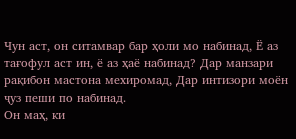Чун аст, он ситамвар бар ҳоли мо набинад, Ё аз тағофул аст ин, ё аз ҳаё набинад? Дар манзари рақибон мастона мехиромад, Дар интизори моён ҷуз пеши по набинад.
Он маҳ, ки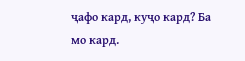ҷафо кард, куҷо кард? Ба мо кард.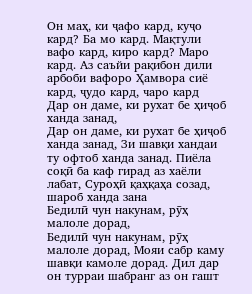Он маҳ, ки ҷафо кард, куҷо кард? Ба мо кард. Мақтули вафо кард, киро кард? Маро кард. Аз саъйи рақибон дили арбоби вафоро Ҳамвора сиё кард, ҷудо кард, чаро кард
Дар он даме, ки рухат бе ҳиҷоб ханда занад,
Дар он даме, ки рухат бе ҳиҷоб ханда занад, Зи шавқи хандаи ту офтоб ханда занад. Пиёла соқӣ ба каф гирад аз хаёли лабат, Суроҳӣ қаҳқаҳа созад, шароб ханда зана
Бедилӣ чун накунам, рӯҳ малоле дорад,
Бедилӣ чун накунам, рӯҳ малоле дорад, Мояи сабр каму шавқи камоле дорад. Дил дар он турраи шабранг аз он гашт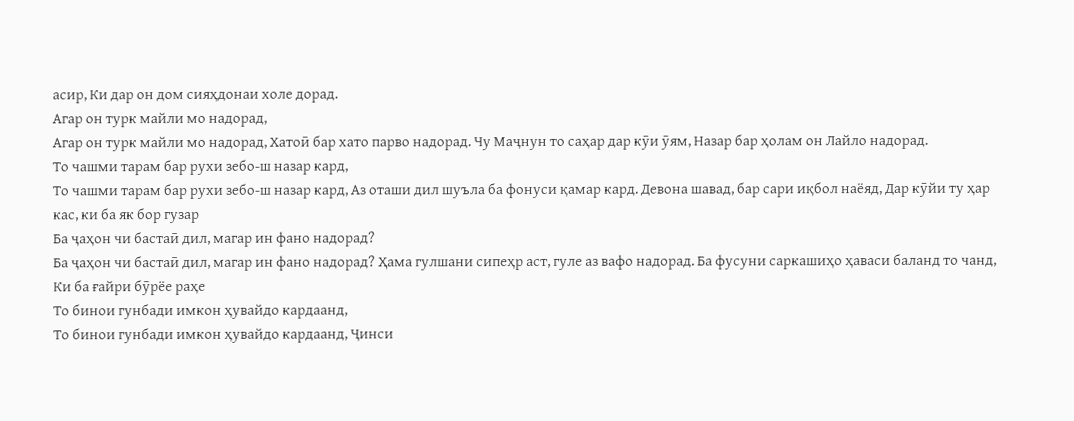асир, Ки дар он дом сияҳдонаи холе дорад.
Агар он турк майли мо надорад,
Агар он турк майли мо надорад, Хатоӣ бар хато парво надорад. Чу Маҷнун то саҳар дар кӯи ӯям, Назар бар ҳолам он Лайло надорад.
То чашми тарам бар рухи зебо-ш назар кард,
То чашми тарам бар рухи зебо-ш назар кард, Аз оташи дил шуъла ба фонуси қамар кард. Девона шавад, бар сари иқбол наёяд, Дар кӯйи ту ҳар кас, ки ба як бор гузар
Ба ҷаҳон чи бастаӣ дил, магар ин фано надорад?
Ба ҷаҳон чи бастаӣ дил, магар ин фано надорад? Ҳама гулшани сипеҳр аст, гуле аз вафо надорад. Ба фусуни саркашиҳо ҳаваси баланд то чанд, Ки ба ғайри бӯрёе раҳе
То бинои гунбади имкон ҳувайдо кардаанд,
То бинои гунбади имкон ҳувайдо кардаанд, Ҷинси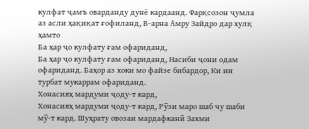кулфат ҷамъ оварданду дунё кардаанд. Фарқсозон ҷумла аз асли ҳақиқат ғофиланд, В-арна Амру Зайдро дар хулқ ҳамто
Ба ҳар ҷо кулфату ғам офариданд,
Ба ҳар ҷо кулфату ғам офариданд, Насиби ҷони одам офариданд. Баҳор аз хоки мо файзе бибардор, Ки ин турбат мукаррам офариданд.
Хонасияҳ мардуми ҷоду-т кард,
Хонасияҳ мардуми ҷоду-т кард, Рӯзи маро шаб чу шаби мӯ-т кард. Шуҳрату овозаи мардафканӣ Захми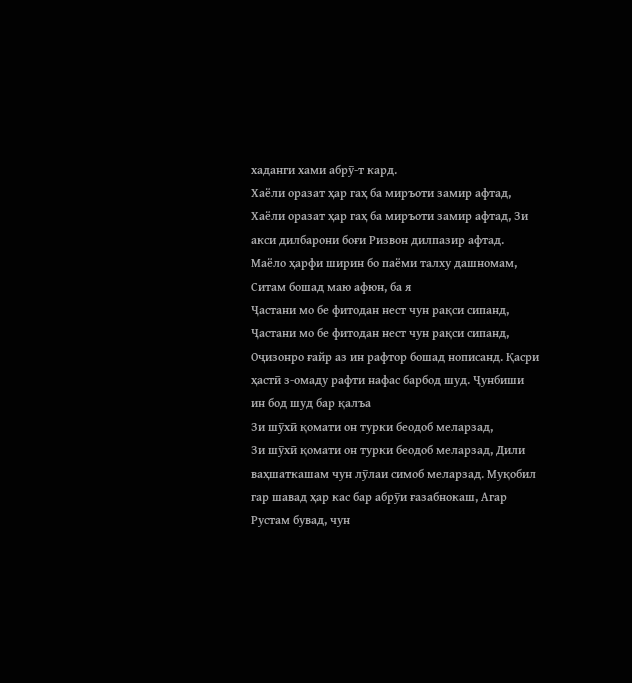хаданги хами абрӯ-т кард.
Хаёли оразат ҳар гаҳ ба миръоти замир афтад,
Хаёли оразат ҳар гаҳ ба миръоти замир афтад, Зи акси дилбарони боғи Ризвон дилпазир афтад. Маёло ҳарфи ширин бо паёми талху дашномам, Ситам бошад маю афюн, ба я
Ҷастани мо бе фитодан нест чун рақси сипанд,
Ҷастани мо бе фитодан нест чун рақси сипанд, Оҷизонро ғайр аз ин рафтор бошад нописанд. Қасри ҳастӣ з-омаду рафти нафас барбод шуд. Ҷунбиши ин бод шуд бар қалъа
Зи шӯхӣ қомати он турки беодоб меларзад,
Зи шӯхӣ қомати он турки беодоб меларзад, Дили ваҳшаткашам чун лӯлаи симоб меларзад. Муқобил гар шавад ҳар кас бар абрӯи ғазабнокаш, Агар Рустам бувад, чун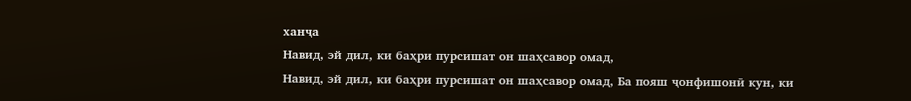ханҷа
Навид, эй дил, ки баҳри пурсишат он шаҳсавор омад,
Навид, эй дил, ки баҳри пурсишат он шаҳсавор омад, Ба пояш ҷонфишонӣ кун, ки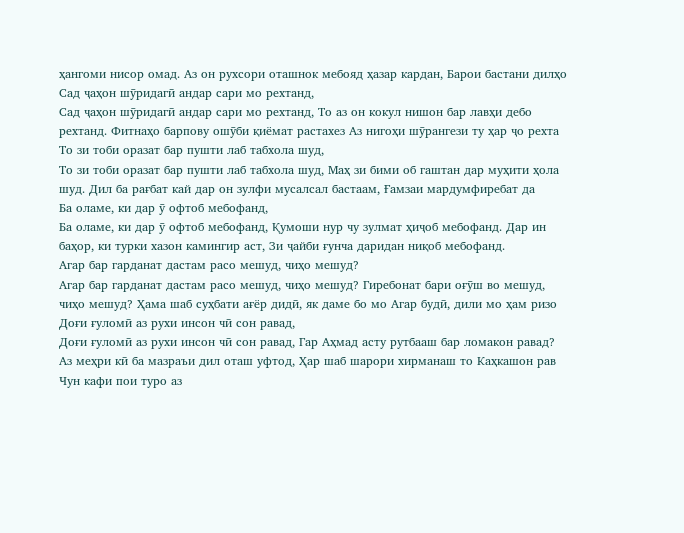ҳангоми нисор омад. Аз он рухсори оташнок мебояд ҳазар кардан, Барои бастани дилҳо
Сад ҷаҳон шӯридагӣ андар сари мо рехтанд,
Сад ҷаҳон шӯридагӣ андар сари мо рехтанд, То аз он кокул нишон бар лавҳи дебо рехтанд. Фитнаҳо барпову ошӯби қиёмат растахез Аз нигоҳи шӯрангези ту ҳар ҷо рехта
То зи тоби оразат бар пушти лаб табхола шуд,
То зи тоби оразат бар пушти лаб табхола шуд, Маҳ зи бими об гаштан дар муҳити ҳола шуд. Дил ба рағбат кай дар он зулфи мусалсал бастаам, Ғамзаи мардумфиребат да
Ба оламе, ки дар ӯ офтоб мебофанд,
Ба оламе, ки дар ӯ офтоб мебофанд, Қумоши нур чу зулмат ҳиҷоб мебофанд. Дар ин баҳор, ки турки хазон камингир аст, Зи ҷайби ғунча даридан ниқоб мебофанд.
Агар бар гарданат дастам расо мешуд, чиҳо мешуд?
Агар бар гарданат дастам расо мешуд, чиҳо мешуд? Гиребонат бари оғӯш во мешуд, чиҳо мешуд? Ҳама шаб суҳбати ағёр дидӣ, як даме бо мо Агар будӣ, дили мо ҳам ризо
Доғи ғуломӣ аз рухи инсон чӣ сон равад,
Доғи ғуломӣ аз рухи инсон чӣ сон равад, Гар Аҳмад асту рутбааш бар ломакон равад? Аз меҳри кӣ ба мазраъи дил оташ уфтод, Ҳар шаб шарори хирманаш то Каҳкашон рав
Чун кафи пои туро аз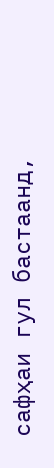сафҳаи гул бастаанд,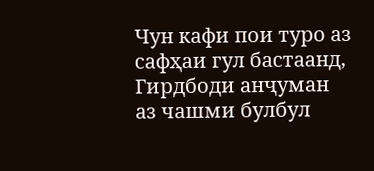Чун кафи пои туро аз сафҳаи гул бастаанд, Гирдбоди анҷуман аз чашми булбул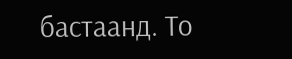бастаанд. То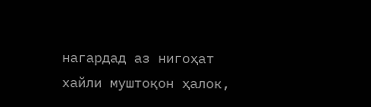нагардад аз нигоҳат хайли муштоқон ҳалок,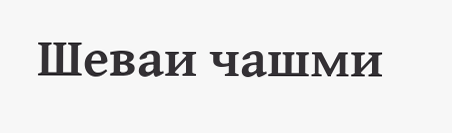Шеваи чашми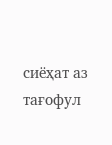сиёҳат аз тағофул